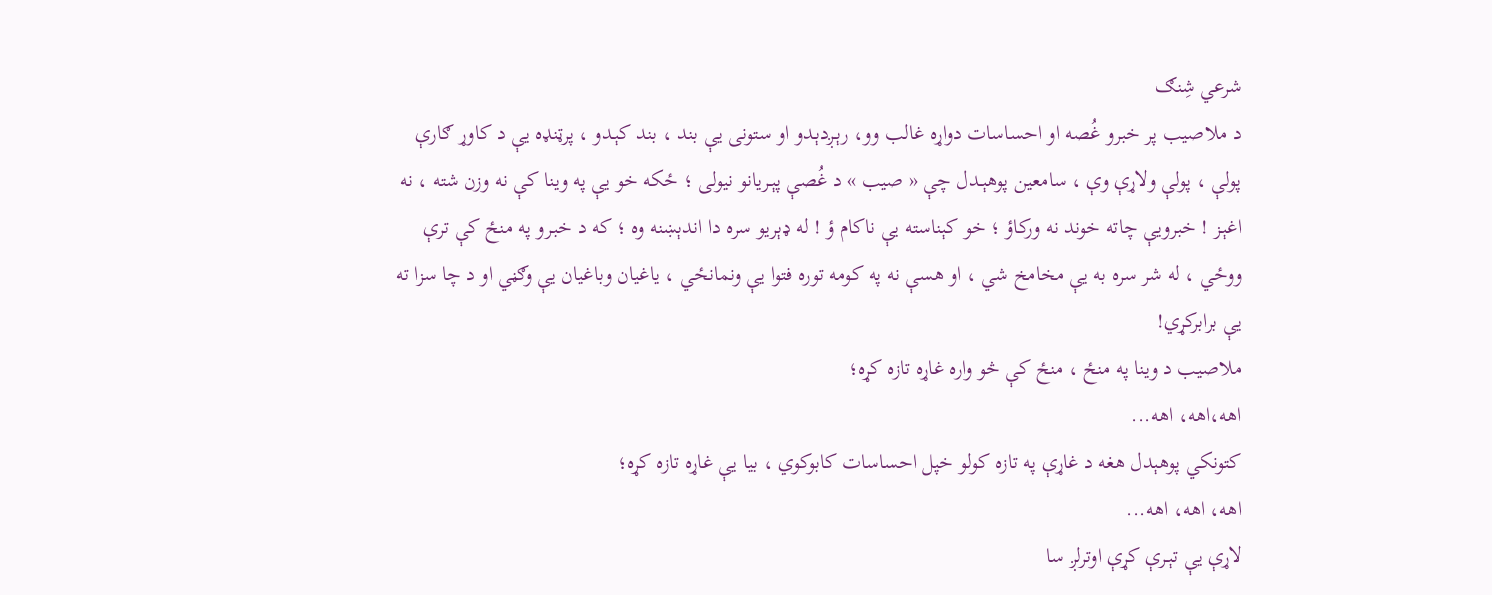شرعي شِنګ
د ملاصیب پر خبرو غُصه او احساسات دواړه غالب وو، رېـږدېـدو او ستونی یې بند ، بند کېـدو ، پرټنډه یې د کاوړ ګارې پولې ، پولې ولاړې وې ، سامعین پوهېـدل چې « صیب » د غُصې پېـریانو نیولی ؛ ځکه خو یې په وینا کې نه وزن شته ، نه اغېـز ! خبرویې چاته خوند نه ورکاؤ ؛ خو کېناسته یې ناکام ؤ ! له ډېریو سره دا اندېښنه وه ؛ که د خبـرو په منځ کې ترې ووځي ، له شر سره به یې مخامخ شي ، او هسې نه په کومه توره فتوا يې ونمانځي ، یاغیان وباغیان یې وګڼي او د چا سزا ته یې برابرکړي!
ملاصیب د وینا په منځ ، منځ کې څو واره غاړه تازه کړه؛
اهه،اهه، اهه...
کتونکي پوهېدل هغه د غاړې په تازه کولو خپل احساسات کابوکوي ، بیا یې غاړه تازه کړه؛
اهه، اهه، اهه...
لاړې یې تېـرې کړې اوترلږ سا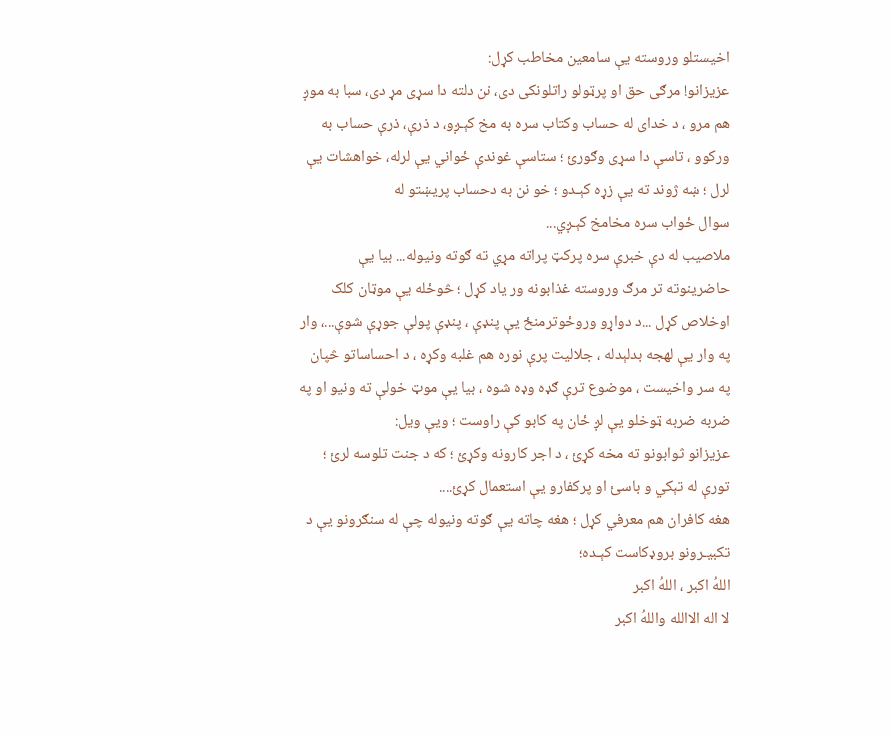اخيستلو وروسته یې سامعین مخاطب کړل:
عزیزانو! مرګی حق او پرټولو راتلونکی دی، نن دلته دا سړی مړ دی، سبا به موږ هم مرو ، د خدای له حساب وکتاب سره به مخ کېـږو، د ذرې، ذرې حساب به ورکوو ، تاسې دا سړی وګورئ ؛ ستاسې غوندې ځواني یې لرله، خواهشات یې لرل ؛ ښه ژوند ته یې زړه کېـدو ؛ خو نن به دحساب پریښتو له
سوال ځواب سره مخامخ کېـږي...
ملاصیب له دې خبرې سره پرکټ پراته مړي ته ګوته ونیوله... بیا یې حاضرینوته تر مرګ وروسته غذابونه ور یاد کړل ؛ څوځله یې موټان کلک اوخلاص کړل ...د دواړو وروځوترمنځ یې پنډې ، پنډې پولې جوړې شوې...، وار په وار یې لهجه بدلېدله ، جلالیت پرې نوره هم غلبه وکړه ، د احساساتو څپان په سر واخیست ، موضوع ترې ګډه وډه شوه ، بیا یې موټ خولې ته ونیو او په ضربه ضربه ټوخلو یې لږ ځان په کابو کې راوست ؛ ویې ویل:
عزیزانو ثوابونو ته مخه کړئ ، د اجر کارونه وکړئ ؛ که د جنت تلوسه لرئ ؛ تورې له تېکي و باسئ او پرکفارو یې استعمال کړئ....
هغه کافران هم معرفي کړل ؛ هغه چاته یې ګوته ونیوله چې له سنګرونو یې د تکبیـرونو بروډکاست کېـده؛
اللهُ اکبر ، اللهُ اکبر
لا اله الاالله واللهُ اکبر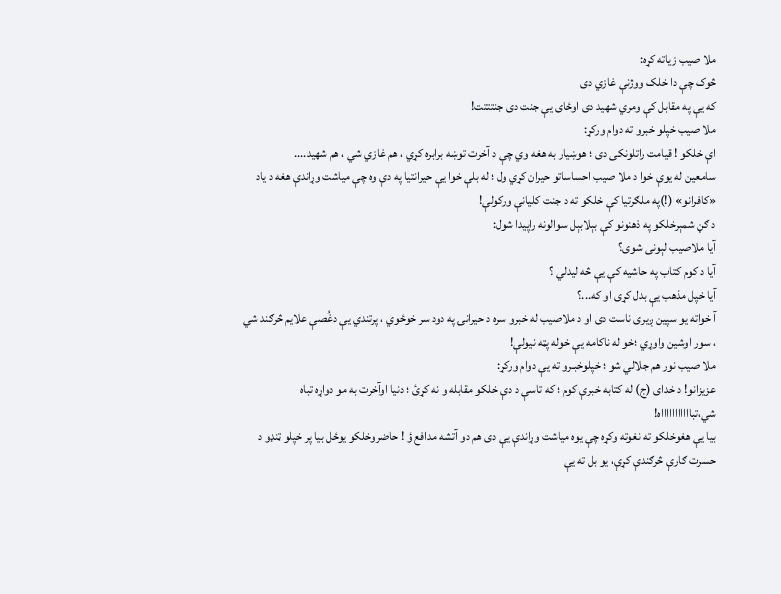ملا صیب زیاته کړه:
څوک چې دا خلک ووژنې غازي دی
که يې په مقابل کې ومري شهيد دی اوځای یې جنت دی جنتتتت!
ملا صيب خپلو خبرو ته دوام ورکړ:
اې خلکو ! قيامت راتلونکی دی ؛ هوښیار به هغه وي چې د آخرت توښه برابره کړي ، هم غازي شي ، هم شهيد....
سامعین له یوې خوا د ملا صیب احساساتو حیران کړي ول ؛ له بلې خوا یې حیرانتیا په دې وه چې میاشت وړاندې هغه د یاد «کافرانو» (!)په ملګرتیا کې خلکو ته د جنت کلیانې ورکولې!
د ګڼ شمېرخلکو په ذهنونو کې بېلابېل سوالونه راپیدا شول:
آیا ملاصیب لېونی شوی؟
آیا د کوم کتاب په حاشیه کې یې څه لیدلي ؟
آیا خپل مذهب یې بدل کړی او که...؟
آ خواته یو سپین ږیری ناست دی او د ملاصيب له خبرو سره د حيرانۍ په دود سر خوځوي ، پرتندي یې دغُصې علایم څرګند شي ، سور اوشین واوړي ؛خو له ناکامه یې خوله پټه نیولې!
ملا صيب نور هم جلالي شو ؛ خپلوخبـرو ته یې دوام ورکړ:
عزیزانو! د خدای (ج) له کتابه خبرې کوم ؛ که تاسې د دې خلکو مقابله و نه کړئ ؛ دنیا اوآخرت به مو دواړه تباه شي،تباااااااااااه!
بیا یې هغوخلکو ته نغوته وکړه چې یوه میاشت وړاندې یې دی هم دو آتشه مدافع ؤ ! حاضروخلکو یوځل بیا پر خپلو ټنډو د حسرت ګارې څرګندې کړې، یو بل ته یې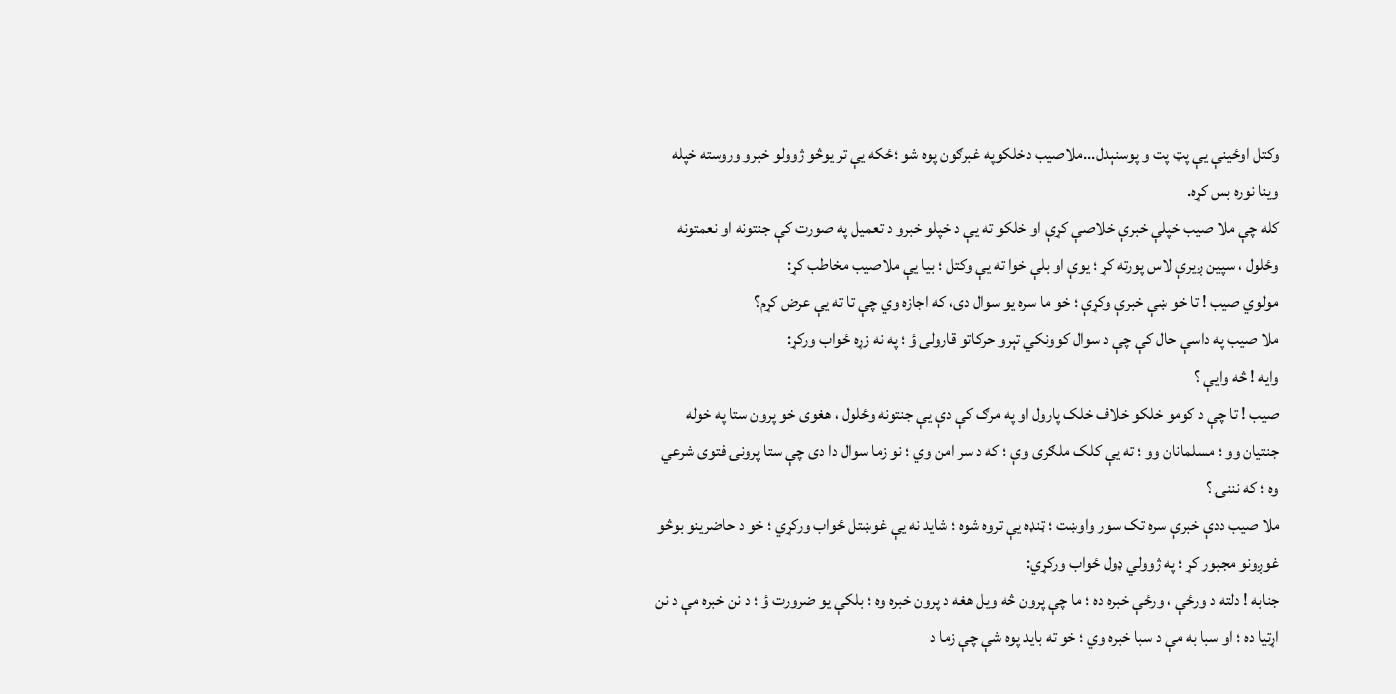وکتل اوځینې یې پټ پت و پوسنېدل...ملاصیب دخلکوپه غبرګون پوه شو ؛ځکه یې تر یوڅو ژوولو خبرو وروسته خپله وینا نوره بس کړه.
کله چې ملا صيب خپلې خبرې خلاصې کړې او خلکو ته يې د خپلو خبرو د تعميل په صورت کې جنتونه او نعمتونه وځلول ، سپین ږيرې لاس پورته کړ ؛ يوې او بلې خوا ته يې وکتل ؛ بيا يې ملاصيب مخاطب کړ:
مولوي صيب ! تا خو ښې خبرې وکړې ؛ خو ما سره يو سوال دی، که اجازه وي چې تا ته يې عرض کړم؟
ملا صيب په داسې حال کې چې د سوال کوونکي تېرو حرکاتو قارولی ؤ ؛ په نه زړه ځواب ورکړ:
وايه ! څه وايې ؟
صيب ! تا چې د کومو خلکو خلاف خلک پارول او په مرګ کې دې یې جنتونه وځلول ، هغوی خو پرون ستا په خوله جنتیان وو ؛ مسلمانان وو ؛ ته یې کلک ملګری وې ؛ که د سر امن وي ؛ نو زما سوال دا دی چې ستا پرونۍ فتوی شرعي وه ؛ که نننۍ ؟
ملا صيب ددې خبرې سره تک سور واوښت ؛ ټنډه يې تروه شوه ؛ شايد نه يې غوښتل ځواب ورکړي ؛ خو د حاضرينو بوڅو غوږونو مجبور کړ ؛ په ژوولي ډول ځواب ورکړي:
جنابه ! دلته د ورځې ، ورځې خبره ده ؛ ما چې پرون څه ويل هغه د پرون خبره وه ؛ بلکې يو ضرورت ؤ ؛ د نن خبره مې د نن اړتیا ده ؛ او سبا به مې د سبا خبره وي ؛ خو ته بايد پوه شې چې زما د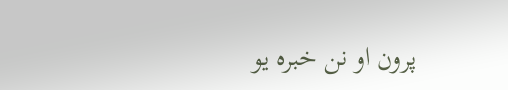پرون او نن خبره یو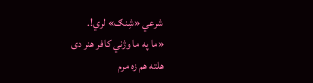شرعي «شِنګ» لري!.
«ما په ما وژني کافر هنر دی
هلته هم زه مرم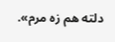دلته هم زه مرم».